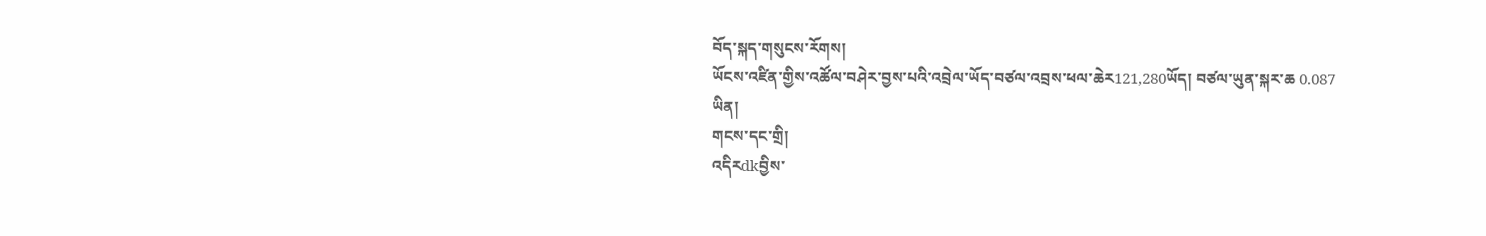བོད་སྐད་གསུངས་རོགས།
ཡོངས་འཛིན་གྱིས་འཚོལ་བཤེར་བྱས་པའི་འབྲེལ་ཡོད་བཙལ་འབྲས་ཕལ་ཆེར121,280ཡོད། བཙལ་ཡུན་སྐར་ཆ 0.087
ཡིན།
གངས་དང་གྲི།
འདིརdkབྱིས་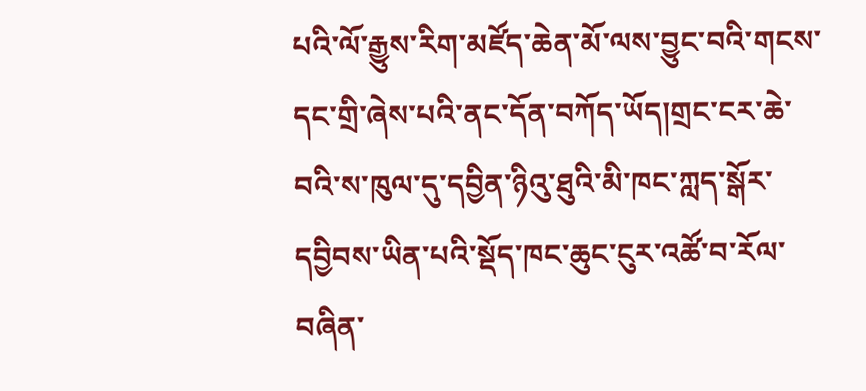པའི་ལོ་རྒྱུས་རིག་མཛོད་ཆེན་མོ་ལས་བྱུང་བའི་གངས་དང་གྲི་ཞེས་པའི་ནང་དོན་བཀོད་ཡོད།གྲང་ངར་ཆེ་བའི་ས་ཁུལ་དུ་དབྱིན་ཉིའུ་ཐུའི་མི་ཁང་ཀླད་སྒོར་དབྱིབས་ཡིན་པའི་སྡོད་ཁང་ཆུང་ངུར་འཚོ་བ་རོལ་བཞིན་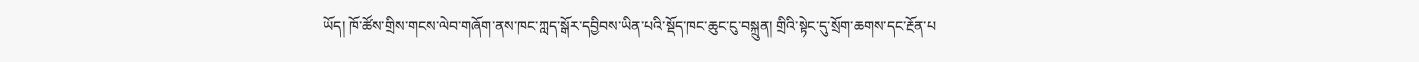ཡོད། ཁོ་ཚོས་གྲིས་གངས་ལེབ་གཞོག་ནས་ཁང་ཀླད་སྒོར་དབྱིབས་ཡིན་པའི་སྡོད་ཁང་ཆུང་ངུ་བསྐྲུན། གྲིའི་སྟེང་དུ་སྲོག་ཆགས་དང་རྔོན་པ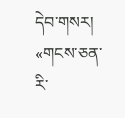དེབ་གསར། «གངས་ཅན་རི་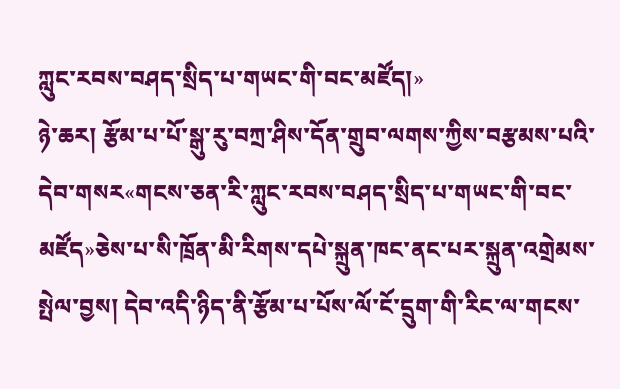ཀླུང་རབས་བཤད་སྲིད་པ་གཡང་གི་བང་མཛོད།»
ཉེ་ཆར། རྩོམ་པ་པོ་སྒུ་རུ་བཀྲ་ཤིས་དོན་གྲུབ་ལགས་ཀྱིས་བརྩམས་པའི་དེབ་གསར«གངས་ཅན་རི་ཀླུང་རབས་བཤད་སྲིད་པ་གཡང་གི་བང་མཛོད»ཅེས་པ་སི་ཁྲོན་མི་རིགས་དཔེ་སྐྲུན་ཁང་ནང་པར་སྐྲུན་འགྲེམས་སྤེལ་བྱས། དེབ་འདི་ཉིད་ནི་རྩོམ་པ་པོས་ལོ་ངོ་དྲུག་གི་རིང་ལ་གངས་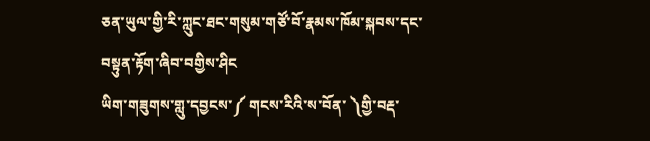ཅན་ཡུལ་གྱི་རི་ཀླུང་ཐང་གསུམ་གཙོ་བོ་རྣམས་ཁོམ་སྐབས་དང་བསྟུན་རྟོག་ཞིབ་བགྱིས་ཤིང
ཡིག་གཟུགས་གླུ་དབྱངས་༼ གངས་རིའི་ས་བོན་ ༽གྱི་བརྡ་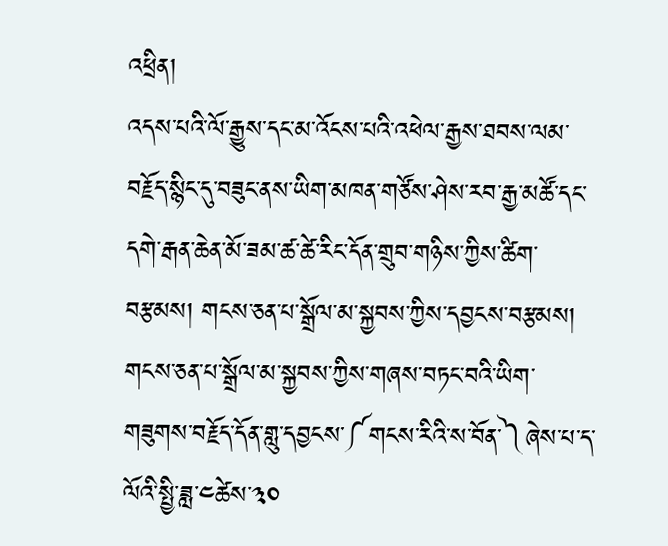འཕྲིན།
འདས་པའི་ལོ་རྒྱུས་དང་མ་འོངས་པའི་འཕེལ་རྒྱས་ཐབས་ལམ་བརྗོད་སྙིང་དུ་བཟུང་ནས་ཡིག་མཁན་གཙོས་ཤེས་རབ་རྒྱ་མཚོ་དང་དགེ་རྒན་ཆེན་མོ་ཟམ་ཚ་ཚེ་རིང་དོན་གྲུབ་གཉིས་ཀྱིས་ཚིག་བརྩམས། གངས་ཅན་པ་སྒྲོལ་མ་སྐྱབས་ཀྱིས་དབྱངས་བརྩམས། གངས་ཅན་པ་སྒྲོལ་མ་སྐྱབས་ཀྱིས་གཞས་བཏང་བའི་ཡིག་གཟུགས་བརྗོད་དོན་གླུ་དབྱངས་༼གངས་རིའི་ས་བོན་༽ཞེས་པ་ད་ལོའི་སྤྱི་ཟླ་༤ཚེས་༣༠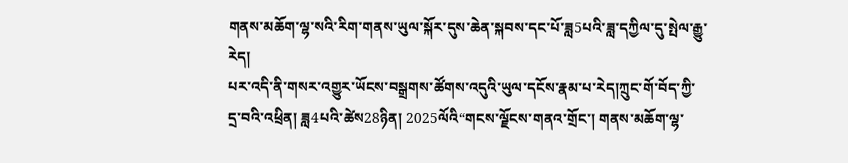གནས་མཆོག་ལྷ་སའི་རིག་གནས་ཡུལ་སྐོར་དུས་ཆེན་སྐབས་དང་པོ་ཟླ5པའི་ཟླ་དཀྱིལ་དུ་སྤེལ་རྒྱུ་རེད།
པར་འདི་ནི་གསར་འགྱུར་ཡོངས་བསྒྲགས་ཚོགས་འདུའི་ཡུལ་དངོས་རྣམ་པ་རེད།ཀྲུང་གོ་བོད་ཀྱི་དྲ་བའི་འཕྲིན། ཟླ4པའི་ཚེས28ཉིན། 2025ལོའི“གངས་ལྗོངས་གནའ་གྲོང་། གནས་མཆོག་ལྷ་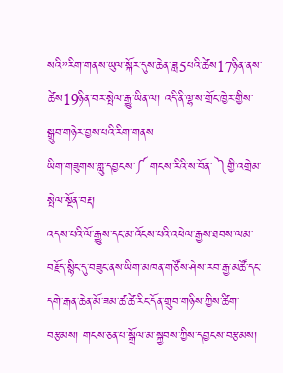སའི”རིག་གནས་ཡུལ་སྐོར་དུས་ཆེན་ཟླ5པའི་ཚེས17ཉིན་ནས་ཚེས19ཉིན་བར་སྤེལ་རྒྱུ་ཡིན་ལ། འདི་ནི་ལྷ་ས་གྲོང་ཁྱེར་གྱིས་སྒྲུབ་གཉེར་བྱས་པའི་རིག་གནས
ཡིག་གཟུགས་གླུ་དབྱངས་༼ གངས་རིའི་ས་བོན་ ༽གྱི་འགྲེམ་སྤེལ་སྔོན་བརྡ།
འདས་པའི་ལོ་རྒྱུས་དང་མ་འོངས་པའི་འཕེལ་རྒྱས་ཐབས་ལམ་བརྗོད་སྙིང་དུ་བཟུང་ནས་ཡིག་མཁན་གཙོས་ཤེས་རབ་རྒྱ་མཚོ་དང་དགེ་རྒན་ཆེན་མོ་ཟམ་ཚ་ཚེ་རིང་དོན་གྲུབ་གཉིས་ཀྱིས་ཚིག་བརྩམས། གངས་ཅན་པ་སྒྲོལ་མ་སྐྱབས་ཀྱིས་དབྱངས་བརྩམས།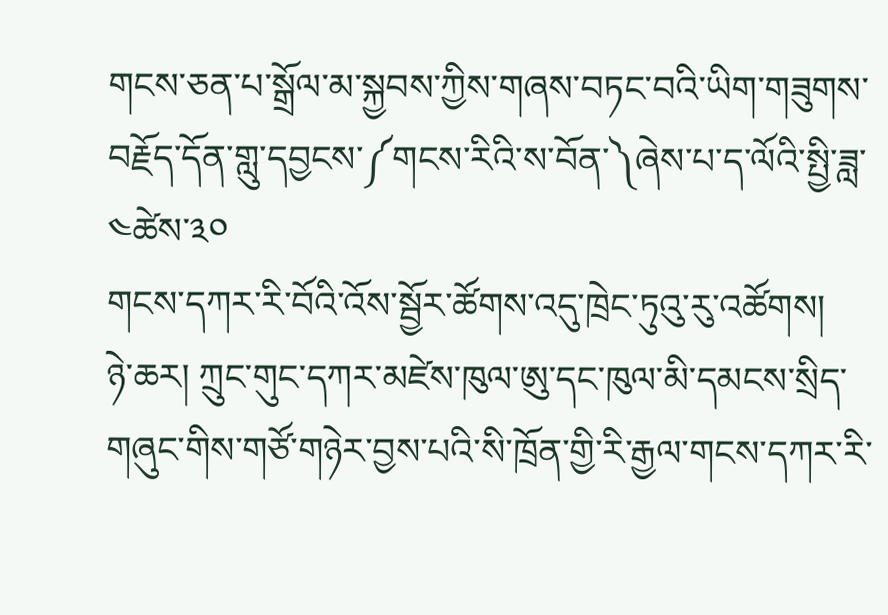གངས་ཅན་པ་སྒྲོལ་མ་སྐྱབས་ཀྱིས་གཞས་བཏང་བའི་ཡིག་གཟུགས་བརྗོད་དོན་གླུ་དབྱངས་༼གངས་རིའི་ས་བོན་༽ཞེས་པ་ད་ལོའི་སྤྱི་ཟླ་༤ཚེས་༣༠
གངས་དཀར་རི་བོའི་འོས་སྦྱོར་ཚོགས་འདུ་ཁྲེང་ཏུའུ་རུ་འཚོགས།
ཉེ་ཆར། ཀྲུང་གུང་དཀར་མཛེས་ཁུལ་ཨུ་དང་ཁུལ་མི་དམངས་སྲིད་གཞུང་གིས་གཙོ་གཉེར་བྱས་པའི་སི་ཁྲོན་གྱི་རི་རྒྱལ་གངས་དཀར་རི་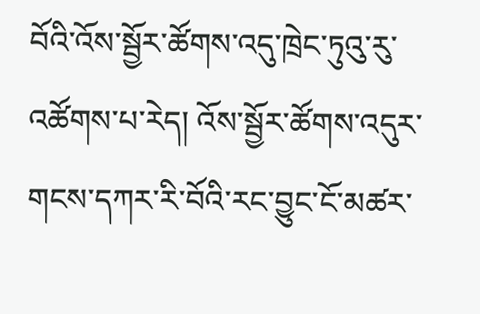བོའི་འོས་སྦྱོར་ཚོགས་འདུ་ཁྲེང་ཏུའུ་རུ་འཚོགས་པ་རེད། འོས་སྦྱོར་ཚོགས་འདུར་གངས་དཀར་རི་བོའི་རང་བྱུང་ངོ་མཚར་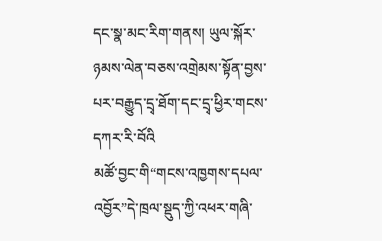དང་སྣ་མང་རིག་གནས། ཡུལ་སྐོར་ཉམས་ལེན་བཅས་འགྲེམས་སྟོན་བྱས་པར་བརྒྱུད་དྲྭ་ཐོག་དང་དྲྭ་ཕྱིར་གངས་དཀར་རི་བོའི
མཚོ་བྱང་གི“གངས་འཁྱགས་དཔལ་འབྱོར”དེ་ཁྲལ་སྡུད་ཀྱི་འཕར་གཞི་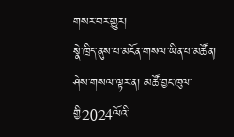གསར་བར་གྱུར།
སྣེ་ཁྲིད་ནུས་པ་མངོན་གསལ་ཡིན་པ་མཚོན། ཤེས་གསལ་ལྟར་ན། མཚོ་བྱང་ཁུལ་གྱི2024ལོའི་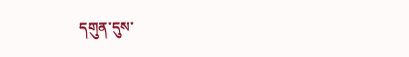དགུན་དུས་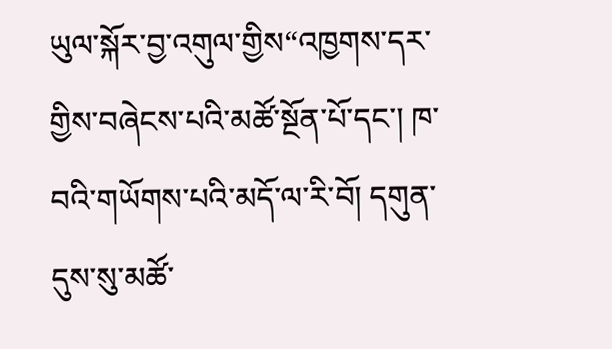ཡུལ་སྐོར་བྱ་འགུལ་གྱིས“འཁྱགས་དར་གྱིས་བཞེངས་པའི་མཚོ་སྔོན་པོ་དང་། ཁ་བའི་གཡོགས་པའི་མདོ་ལ་རི་བོ། དགུན་དུས་སུ་མཚོ་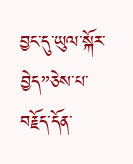བྱང་དུ་ཡུལ་སྐོར་བྱེད”ཅེས་པ་བརྗོད་དོན་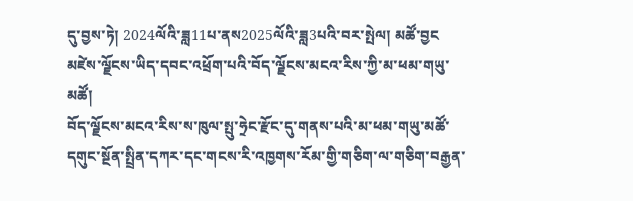དུ་བྱས་ཏེ། 2024ལོའི་ཟླ11པ་ནས2025ལོའི་ཟླ3པའི་བར་སྤེལ། མཚོ་བྱང
མཛེས་ལྗོངས་ཡིད་དབང་འཕྲོག་པའི་བོད་ལྗོངས་མངའ་རིས་ཀྱི་མ་ཕམ་གཡུ་མཚོ།
བོད་ལྗོངས་མངའ་རིས་ས་ཁུལ་སྤུ་ཧྲེང་རྫོང་དུ་གནས་པའི་མ་ཕམ་གཡུ་མཚོ་དགུང་སྔོན་སྤྲིན་དཀར་དང་གངས་རི་འཁྱགས་རོམ་གྱི་གཅིག་ལ་གཅིག་བརྒྱན་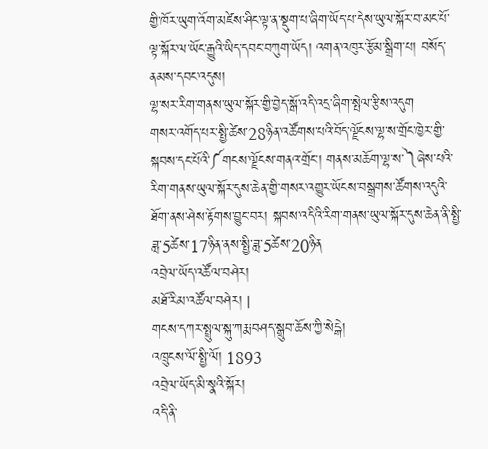གྱི་ཁོར་ཡུག་འོག་མཛེས་ཤིང་ལྟ་ན་སྡུག་པ་ཞིག་ཡོད་པ་དེས་ཡུལ་སྐོར་བ་མང་པོ་ལྟ་སྐོར་ལ་ཡོང་རྒྱུའི་ཡིད་དབང་བཀུག་ཡོད། འགན་འཁུར་རྩོམ་སྒྲིག་པ། བསོད་ནམས་དབང་འདུས།
ལྷ་སར་རིག་གནས་ཡུལ་སྐོར་གྱི་བྱེད་སྒོ་འདི་འདྲ་ཞིག་སྤེལ་རྩིས་འདུག
གསར་འགོད་པར་སྤྱི་ཚེས་28ཉིན་འཚོགས་པའི་བོད་ལྗོངས་ལྷ་ས་གྲོང་ཁྱེར་གྱི་སྐབས་དང་པོའི་༼གངས་ལྗོངས་གནའ་གྲོང་། གནས་མཆོག་ལྷ་ས་༽ཞེས་པའི་རིག་གནས་ཡུལ་སྐོར་དུས་ཆེན་གྱི་གསར་འགྱུར་ཡོངས་བསྒྲགས་ཚོགས་འདུའི་ཐོག་ནས་ཤེས་རྟོགས་བྱུང་བར། སྐབས་འདིའི་རིག་གནས་ཡུལ་སྐོར་དུས་ཆེན་ནི་སྤྱི་ཟླ་5ཚེས་17ཉིན་ནས་སྤྱི་ཟླ་5ཚེས་20ཉིན
འབྲེལ་ཡོད་འཚོལ་བཤེར།
མཐོ་རིམ་འཚོལ་བཤེར། |
གངས་དཀར་སྤྲུལ་སྐུ་ཀརྨ་བཤད་སྒྲུབ་ཆོས་ཀྱི་སེདྒེ།
འཁྲུངས་ལོ་སྤྱི་ལོ། 1893
འབྲེལ་ཡོད་མི་སྣའི་སྐོར།
འདི་ནི་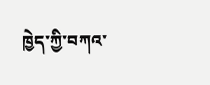ཁྱེད་ཀྱི་བཀའ་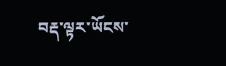བརྡ་ལྟར་ཡོངས་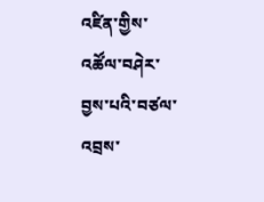འཛིན་གྱིས་འཚོལ་བཤེར་བྱས་པའི་བཙལ་འབྲས་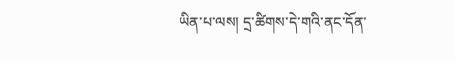ཡིན་པ་ལས། དྲ་ཚིགས་དེ་གའི་ནང་དོན་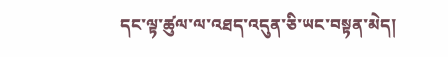དང་ལྟ་ཚུལ་ལ་འཐད་འདུན་ཅི་ཡང་བསྟན་མེད།